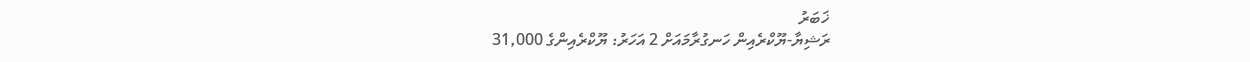ޚަބަރު
ރަޝިޔާ-ޔޫކްރެއިން ހަނގުރާމައަށް 2 އަހަރު: ޔޫކްރެއިންގެ 31,000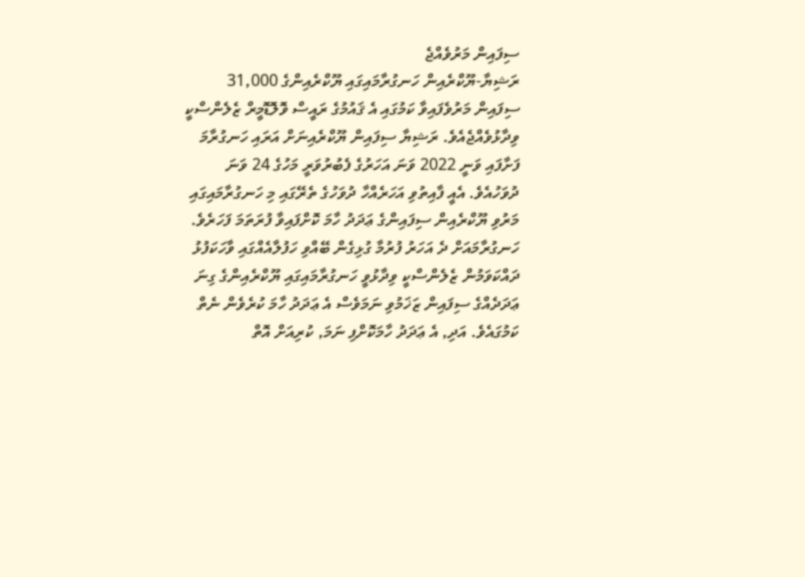ސިފައިން މަރުވެއްޖެ
ރަޝިޔާ-ޔޫކްރެއިން ހަނގުރާމައިގައި ޔޫކްރެއިންގެ 31,000 ސިފައިން މަރުވެފައިވާ ކަމުގައި އެ ޤައުމުގެ ރައީސް ވޮލޮޑޮމީރް ޒެލެންސްކީ ވިދާޅުވެއްޖެއެވެ. ރަޝިޔާ ސިފައިން ޔޫކްރެއިނަށް އަރައި ހަނގުރާމަ ފަށާފައި ވަނީ 2022 ވަނަ އަހަރުގެ ފެބުރުވަރީ މަހުގެ 24 ވަނަ ދުވަހުއެވެ. އެއީ ފާއިތުވި އަހަރެއްހާ ދުވަހުގެ ތެރޭގައި މި ހަނގުރާމައިގައި މަރުވި ޔޫކްރެއިން ސިފައިންގެ ޢަދަދު ހާމަ ކޮށްފައިވާ ފުރަތަމަ ފަހަރެވެ.
ހަނގުރާމައަށް ދެ އަހަރު ފުރުމާ ގުޅިގެން ބޭއްވި ހަފުލާއެއްގައި ވާހަކަފުޅު ދައްކަވަމުން ޒެލެންސްކީ ވިދާޅުވީ ހަނގުރާމައިގައި ޔޫކްރެއިންގެ ގިނަ ޢަދަދެއްގެ ސިފައިން ޒަޚަމުވި ނަމަވެސް އެ ޢަދަދު ހާމަ ކުރެވެން ނެތް ކަމުގައެވެ. އަދި, އެ ޢަދަދު ހާމަކޮށްފި ނަމަ, ކުރިއަށް އޮތް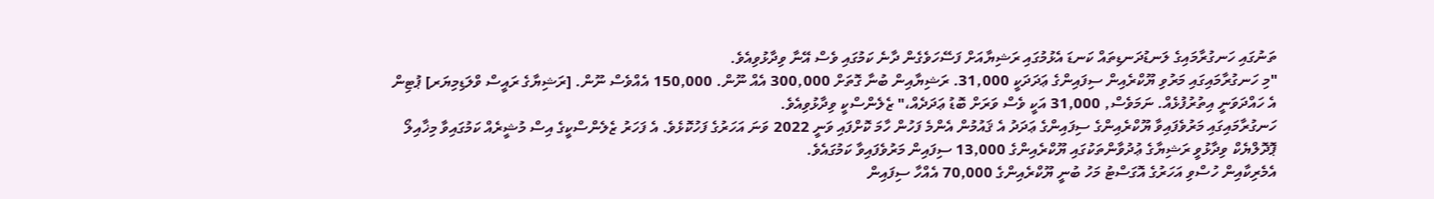ތަނުގައި ހަނގުރާމައިގެ ލަނޑުދަނޑިތައް ކަނޑަ އެޅުމުގައި ރަޝިޔާއަށް ފަސޭހަވެގެން ދާނެ ކަމުގައި ވެސް އޭނާ ވިދާޅުވިއެވެ.
"މި ހަނގުރާމައިގައި މަރުވި ޔޫކްރެއިން ސިފައިންގެ ޢަދަދަކީ 31,000. ރަޝިޔާއިން ބުނާ ގޮތަށް 300,000 އެއް ނޫން. 150,000 އެއްވެސް ނޫން. [ރަޝިޔާގެ ރައީސް ވްލަޑިމިޔަރ] ޕުޓިން އެ ހައްދަވަނީ އިތުރުފުޅެއް. ނަމަވެސް, 31,000 އަކީ ވެސް ވަރަށް ބޮޑު ޢަދަދެއް،" ޒެލެންސްކީ ވިދާޅުވިއެވެ.
ހަނގުރާމައިގައި މަރުވެފައިވާ ޔޫކްރެއިންގެ ސިފައިންގެ ޢަދަދު އެ ޤައުމުން އެންމެ ފަހުން ހާމަ ކޮށްފައި ވަނީ 2022 ވަނަ އަހަރުގެ ފަހުކޮޅެވެ. އެ ފަހަރު ޒެލެންސްކީގެ އިސް މުޝީރެއް ކަމުގައިވާ މިޚާއިލޯ ޕޮދޮލްޔެކް ވިދާޅުވީ ރަޝިޔާގެ ޢުދުވާންތަކުގައި ޔޫކްރެއިންގެ 13,000 ސިފައިން މަރުވެފައިވާ ކަމުގައެވެ.
އެމެރިކާއިން ހުސްވި އަހަރުގެ އޮގަސްޓު މަހު ބުނީ ޔޫކްރެއިންގެ 70,000 އެއްހާ ސިފައިން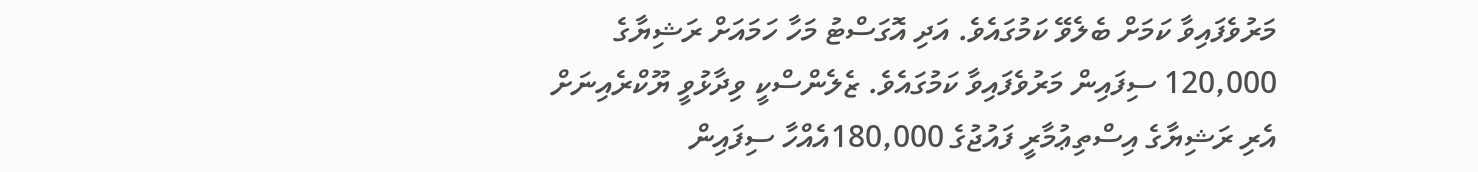މަރުވެފައިވާ ކަމަށް ބެލެވޭ ކަމުގައެވެ. އަދި އޮގަސްޓު މަހާ ހަމައަށް ރަޝިޔާގެ 120,000 ސިފައިން މަރުވެފައިވާ ކަމުގައެވެ. ޒެލެންސްކީ ވިދާޅުވީ ޔޫކްރެއިނަށް އެރި ރަޝިޔާގެ އިސްތިޢުމާރީ ފައުޖުގެ 180,000އެއްހާ ސިފައިން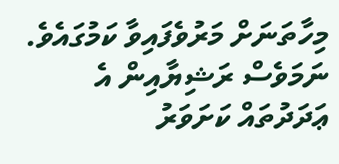މިހާތަނަށް މަރުވެފައިވާ ކަމުގައެވެ. ނަމަވެސް ރަޝިޔާއިން އެ ޢަދަދުތައް ކަށަވަރު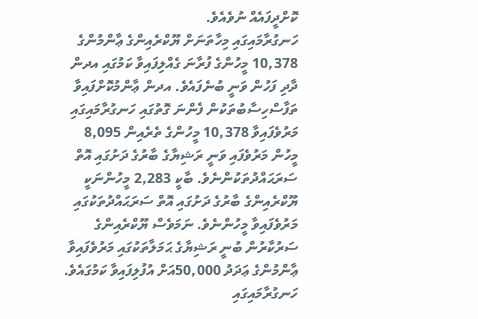ކޮށްދީފައެއް ނުވެއެވެ.
ހަނގުރާމައިގައި މިހާތަނަށް ޔޫކްރެއިންގެ ޢާންމުންގެ 10,378 މީހުންގެ ފުރާނަ ގެއްލިފައިވާ ކަމުގައި އދން ދާދި ފަހުން ވަނީ ބުނެފައެވެ. އދން ޢާންމުކޮށްފައިވާ ތަފާސްހިސާބުތަކުން ފެންނަ ގޮތުގައި ހަނގުރާމައިގައި މަރުވެފައިވާ 10,378 މީހުންގެ ތެރެއިން 8,095 މީހުން މަރުވެފައި ވަނީ ރަޝިޔާގެ ބާރުގެ ދަށުގައި އޮތް ސަރަޙައްދުތަކުންނެވެ. ބާކީ 2,283 މީހުންނަކީ ޔޫކްރެއިންގެ ބާރުގެ ދަށުގައި އޮތް ސަރަޙައްދުތަކުގައި މަރުވެފައިވާ މީހުންނެވެ. ނަމަވެސް ޔޫކްރެއިންގެ ސަރުކާރުން ބުނީ ރަޝިޔާގެ ޙަމަލާތަކުގައި މަރުވެފައިވާ ޢާންމުންގެ ޢަދަދު 50,000އަށް އުފުލިފައިވާ ކަމުގައެވެ.
ހަނގުރާމައިގައި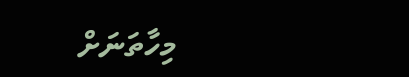މިހާތަނަށް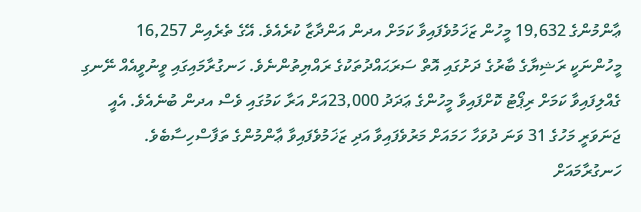ޢާންމުންގެ 19,632 މީހުން ޒަޚަމުވެފައިވާ ކަމަށް އދން އަންދާޒާ ކުރެއެވެ. އޭގެ ތެރެއިން 16,257 މީހުންނަކީ ރަޝިޔާގެ ބާރުގެ ދަށުގައި އޮތް ސަރަޙައްދުތަކުގެ ރައްޔިތުންނެވެ. ހަނގުރާމައިގައި ވީނުވީއެއް ނޭނގި ގެއްލިފައިވާ ކަމަށް ރިޕޯޓު ކޮށްފައިވާ މީހުންގެ ޢަދަދު 23,000އަށް އަރާ ކަމުގައި ވެސް އދން ބުނެއެވެ. އެއީ ޖަނަވަރީ މަހުގެ 31 ވަނަ ދުވަހާ ހަމައަށް މަރުވެފައިވާ އަދި ޒަޚަމުވެފައިވާ ޢާންމުންގެ ތަފާސްހިސާބެވެ.
ހަނގުރާމައަށް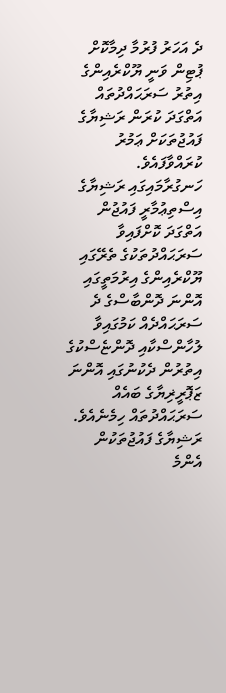ދެ އަހަރު ފުރުމާ ދިމާކޮށް ޕުޓިން ވަނީ ޔޫކްރެއިންގެ އިތުރު ސަރަޙައްދުތައް އަތްގަދަ ކުރަން ރަޝިޔާގެ ފައުޖުތަކަށް ޢަމުރު ކުރައްވާފައެވެ. ހަނގުރާމައިގައި ރަޝިޔާގެ އިސްތިޢުމާރީ ފައުޖުން އަތްގަދަ ކޮށްފައިވާ ސަރަޙައްދުތަކުގެ ތެރޭގައި ޔޫކްރެއިންގެ އިރުމަތީގައި އޮންނަ ދޮންބާސްގެ ދެ ސަރަޙައްދެއް ކަމުގައިވާ ލުހާންސްކާއި ދޮންޏެސްކުގެ އިތުރުން ދެކުނުގައި އޮންނަ ޒަޕޮރީޜިޔާގެ ބައެއް ސަރަޙައްދުތައް ހިމެނެއެވެ.
ރަޝިޔާގެ ފައުޖުތަކުން އެންމެ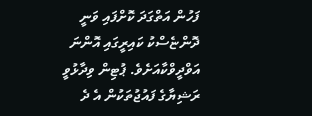ފަހުން އަތްގަދަ ކޮށްފައި ވަނީ ދޮންޏެސްކު ކައިރީގައި އޮންނަ އަވްދީވްކާއަށެވެ. ޕުޓިން ވިދާޅުވީ ރަޝިޔާގެ ފައުޖުތަކުން އެ ދެ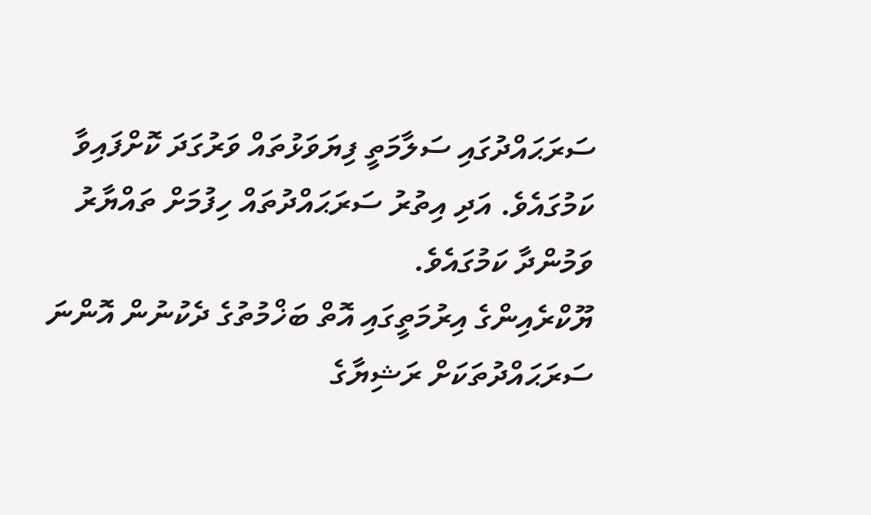ސަރަޙައްދުގައި ސަލާމަތީ ފިޔަވަޅުތައް ވަރުގަދަ ކޮށްފައިވާ ކަމުގައެވެ. އަދި އިތުރު ސަރަޙައްދުތައް ހިފުމަށް ތައްޔާރު ވަމުންދާ ކަމުގައެވެ.
ޔޫކްރެއިންގެ އިރުމަތީގައި އޮތް ބަޚްމުތުގެ ދެކުނުން އޮންނަ ސަރަޙައްދުތަކަށް ރަޝިޔާގެ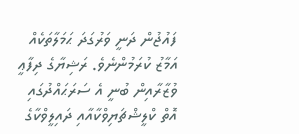ފައުޖުން ދަނީ ވަރުގަދަ ޙަމަލާތަކެއް އަމާޒު ކުރަމުންނެވެ. ރަޝިޔާގެ ދިފާޢީ ވުޒާރާއިން ބުނީ އެ ސަރަޙައްދުގައި އޮތް ކްލީޝްޗަޔިވްކާއާއި ދައިލީވްކާގެ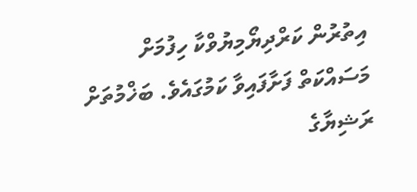އިތުރުން ކަރްދިޔޯމިޔުވްކާ ހިފުމަށް މަސައްކަތް ފަށާފައިވާ ކަމުގައެވެ. ބަޚްމުތަށް ރަޝިޔާގެ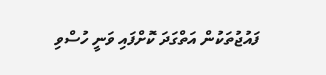ފައުޖުތަކުން އަތްގަދަ ކޮށްފައި ވަނީ ހުސްވި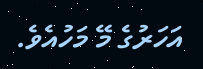އަހަރުގެ މޭ މަހުއެވެ.